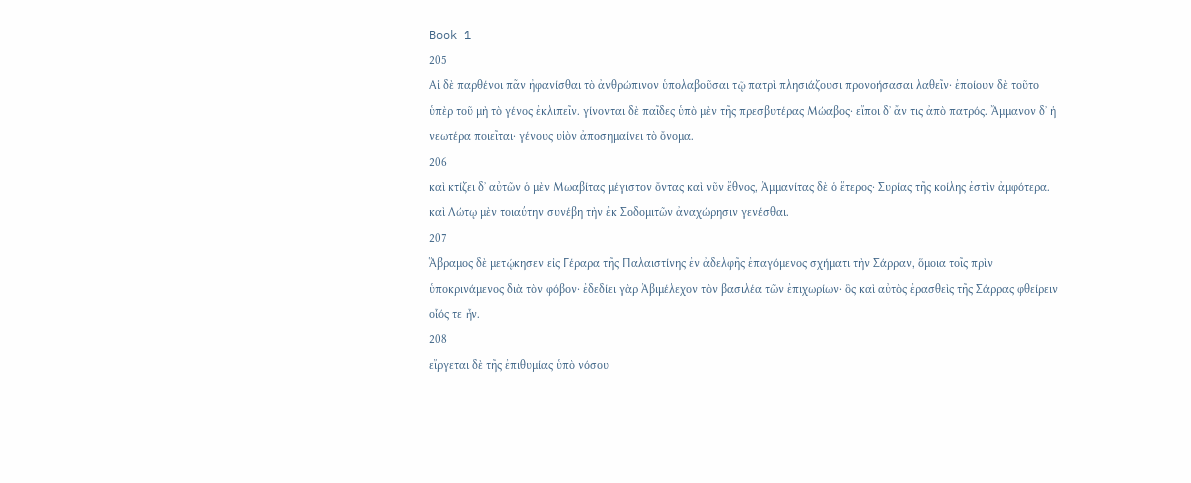Book 1
205
Αἱ δὲ παρθένοι πᾶν ἠφανίσθαι τὸ ἀνθρώπινον ὑπολαβοῦσαι τῷ πατρὶ πλησιάζουσι προνοήσασαι λαθεῖν· ἐποίουν δὲ τοῦτο ὑπὲρ τοῦ μὴ τὸ γένος ἐκλιπεῖν. γίνονται δὲ παῖδες ὑπὸ μὲν τῆς πρεσβυτέρας Μώαβος· εἴποι δʼ ἄν τις ἀπὸ πατρός. Ἄμμανον δʼ ἡ νεωτέρα ποιεῖται· γένους υἱὸν ἀποσημαίνει τὸ ὄνομα.
206
καὶ κτίζει δʼ αὐτῶν ὁ μὲν Μωαβίτας μέγιστον ὄντας καὶ νῦν ἔθνος, Ἀμμανίτας δὲ ὁ ἕτερος· Συρίας τῆς κοίλης ἐστὶν ἀμφότερα. καὶ Λώτῳ μὲν τοιαύτην συνέβη τὴν ἐκ Σοδομιτῶν ἀναχώρησιν γενέσθαι.
207
Ἅβραμος δὲ μετῴκησεν εἰς Γέραρα τῆς Παλαιστίνης ἐν ἀδελφῆς ἐπαγόμενος σχήματι τὴν Σάρραν, ὅμοια τοῖς πρὶν ὑποκρινάμενος διὰ τὸν φόβον· ἐδεδίει γὰρ Ἀβιμέλεχον τὸν βασιλέα τῶν ἐπιχωρίων· ὃς καὶ αὐτὸς ἐρασθεὶς τῆς Σάρρας φθείρειν οἷός τε ἦν.
208
εἴργεται δὲ τῆς ἐπιθυμίας ὑπὸ νόσου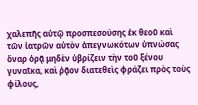χαλεπῆς αὐτῷ προσπεσούσης ἐκ θεοῦ καὶ τῶν ἰατρῶν αὐτὸν ἀπεγνωκότων ὑπνώσας ὄναρ ὁρᾷ μηδὲν ὑβρίζειν τὴν τοῦ ξένου γυναῖκα, καὶ ῥᾷον διατεθεὶς φράζει πρὸς τοὺς φίλους,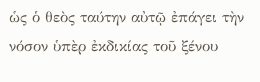ὡς ὁ θεὸς ταύτην αὐτῷ ἐπάγει τὴν νόσον ὑπὲρ ἐκδικίας τοῦ ξένου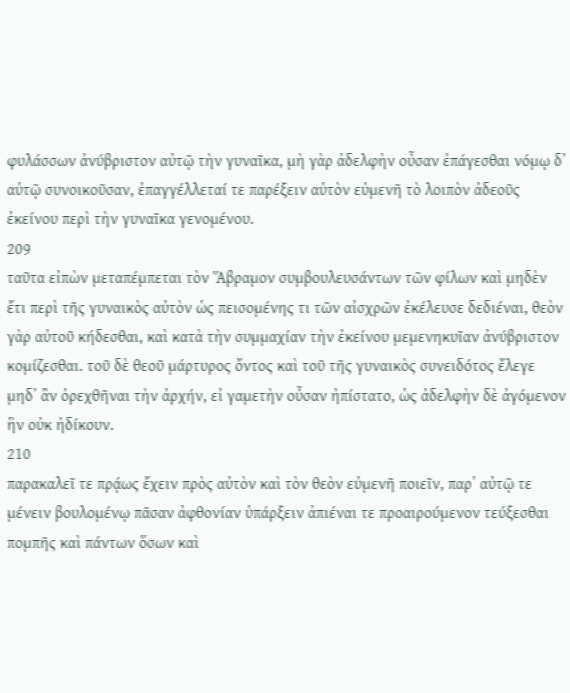φυλάσσων ἀνύβριστον αὐτῷ τὴν γυναῖκα, μὴ γὰρ ἀδελφὴν οὖσαν ἐπάγεσθαι νόμῳ δʼ αὐτῷ συνοικοῦσαν, ἐπαγγέλλεταί τε παρέξειν αὑτὸν εὐμενῆ τὸ λοιπὸν ἀδεοῦς ἐκείνου περὶ τὴν γυναῖκα γενομένου.
209
ταῦτα εἰπὼν μεταπέμπεται τὸν Ἅβραμον συμβουλευσάντων τῶν φίλων καὶ μηδὲν ἔτι περὶ τῆς γυναικὸς αὐτὸν ὡς πεισομένης τι τῶν αἰσχρῶν ἐκέλευσε δεδιέναι, θεὸν γὰρ αὐτοῦ κήδεσθαι, καὶ κατὰ τὴν συμμαχίαν τὴν ἐκείνου μεμενηκυῖαν ἀνύβριστον κομίζεσθαι. τοῦ δὲ θεοῦ μάρτυρος ὄντος καὶ τοῦ τῆς γυναικὸς συνειδότος ἔλεγε μηδʼ ἂν ὀρεχθῆναι τὴν ἀρχήν, εἰ γαμετὴν οὖσαν ἠπίστατο, ὡς ἀδελφὴν δὲ ἀγόμενον ἣν οὐκ ἠδίκουν.
210
παρακαλεῖ τε πρᾴως ἔχειν πρὸς αὐτὸν καὶ τὸν θεὸν εὐμενῆ ποιεῖν, παρʼ αὐτῷ τε μένειν βουλομένῳ πᾶσαν ἀφθονίαν ὑπάρξειν ἀπιέναι τε προαιρούμενον τεύξεσθαι πομπῆς καὶ πάντων ὅσων καὶ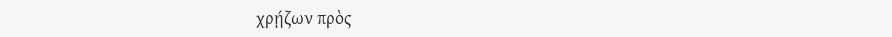χρῄζων πρὸς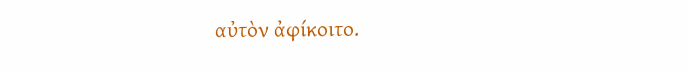αὐτὸν ἀφίκοιτο.